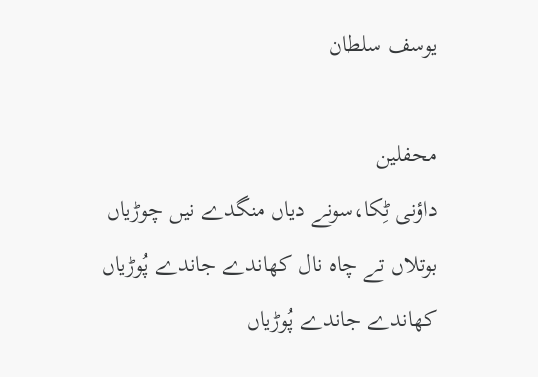یوسف سلطان

محفلین
داؤنی ٹِکا،سونے دیاں منگدے نیں چوڑیاں
بوتلاں تے چاہ نال کھاندے جاندے پُوڑیاں
کھاندے جاندے پُوڑیاں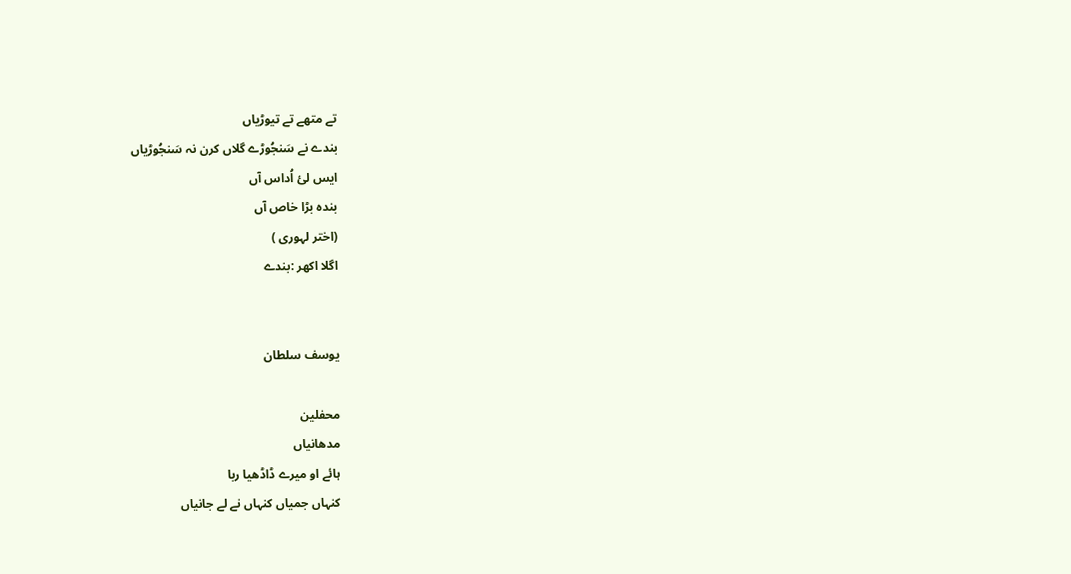تے متھے تے تیوڑیاں
بندے نے سَنجُوڑے گلاں کرن نہ سَنجُوڑیاں
ایس لئ اُداس آں
بندہ بڑا خاص آں
(اختر لہوری )
اگلا اکھر :بندے


یوسف سلطان

محفلین
مدھانیاں
ہائے او میرے ڈاڈھیا ربا
کنہاں جمیاں کنہاں نے لے جانیاں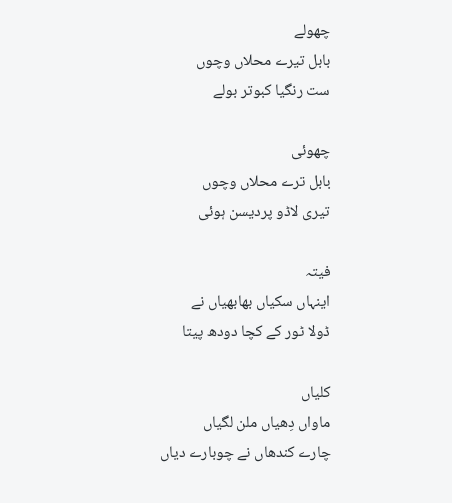چھولے
بابل تیرے محلاں وچوں
ست رنگیا کبوتر بولے

چھوئی
بابل ترے محلاں وچوں
تیری لاڈو پردیسن ہوئی

فیتہ
اینہاں سکیاں بھابھیاں نے
ڈولا ٹور کے کچا دودھ پیتا

کلیاں
ماواں دِھیاں ملن لگیاں
چارے کندھاں نے چوبارے دیاں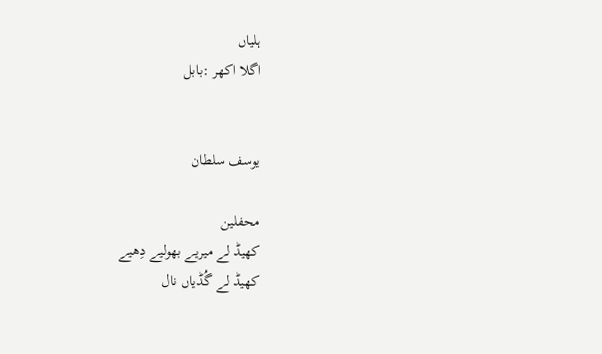ہلیاں
اگلا اکھر :بابل


یوسف سلطان

محفلین
کھیڈ لے میریے بھولیے دِھیے
کھیڈ لے گُڈیاں نال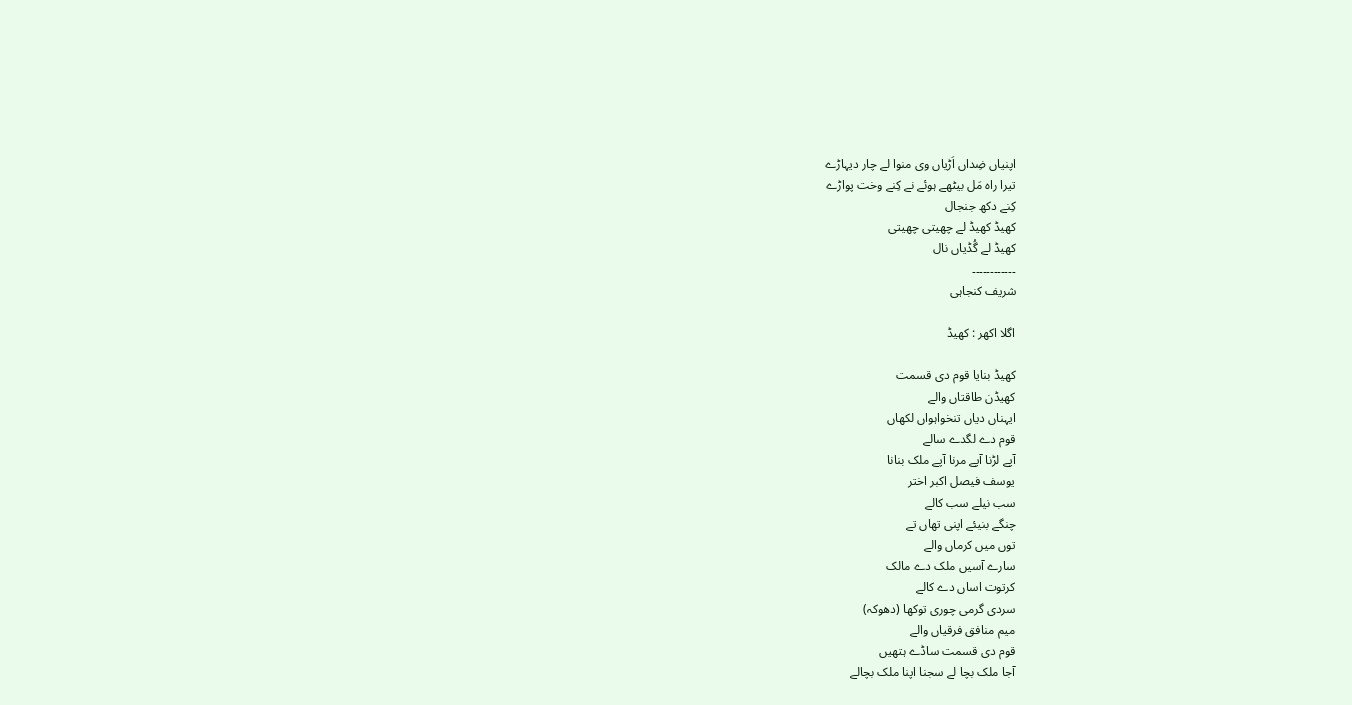اپنیاں ضِداں اَڑیاں وی منوا لے چار دیہاڑے
تیرا راہ مَل بیٹھے ہوئے نے کِنے وخت پواڑے
کِنے دکھ جنجال
کھیڈ کھیڈ لے چھیتی چھیتی
کھیڈ لے گُڈیاں نال
۔۔۔۔۔۔۔۔۔۔۔۔
شریف کنجاہی

اگلا اکھر : کھیڈ

کھیڈ بنایا قوم دی قسمت
کھیڈن طاقتاں والے
ایہناں دیاں تنخواہواں لکھاں
قوم دے لگدے سالے
آپے لڑنا آپے مرنا آپے ملک بنانا
یوسف فیصل اکبر اختر
سب نیلے سب کالے
چنگے بنیئے اپنی تھاں تے
توں میں کرماں والے
سارے آسیں ملک دے مالک
کرتوت اساں دے کالے
سردی گرمی چوری توکھا (دھوکہ)
میم منافق فرقیاں والے
قوم دی قسمت ساڈے ہتھیں
آجا ملک بچا لے سجنا اپنا ملک بچالے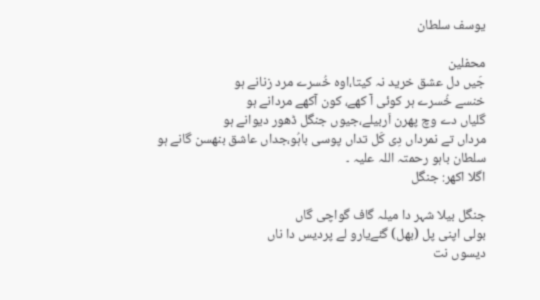یوسف سلطان

محفلین
جَیں دل عشق خرید نہ کیتا،اوہ خُسرے مرد زنانے ہو
خنسے خُسرے ہر کوئی آ کھے، کون آکھے مردانے ہو
گلیاں دے وچ پھرن اَربیلے،جیوں جنگل ڈھور دیوانے ہو
مرداں تے نمرداں دِی کَل تداں پوسی باہُو،جداں عاشق بنھسن گانے ہو
سلطان باہو رحمتہ اللہ علیہ ۔
اگلا اکھر: جنگل

جنگل بیلا شہر دا میلہ گاف گواچی گاں
بولی اپنی پل (بھل) گئےیارو لے پردیس دا ناں
دیسوں نت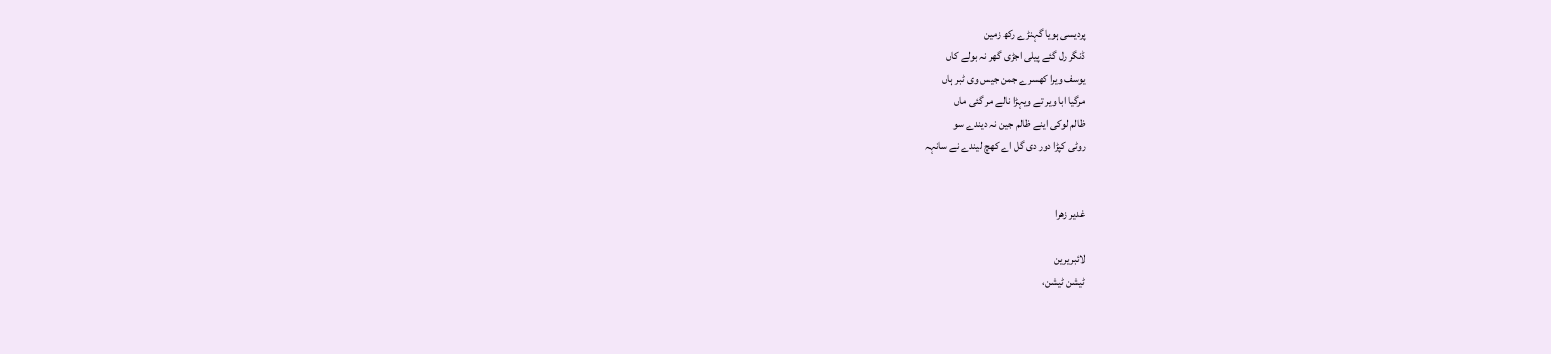پردیسی ہویا گہنڑے رکھ زمین
ڈنگر رل گئے پیلی اجڑی گھر نہ بولے کاں
یوسف ویرا کھسرے جمن جیس وی ٹبر ہاں
مرگیا ابا ویر تے ویہڑا نالے مر گئی ماں
ظالم لوکی اینے ظالم جین نہ دیندے سو
روٹی کپڑا دور دی گل اے کھچ لیندے نے سانہہ


غدیر زھرا

لائبریرین
ٹیشن ٹیشن،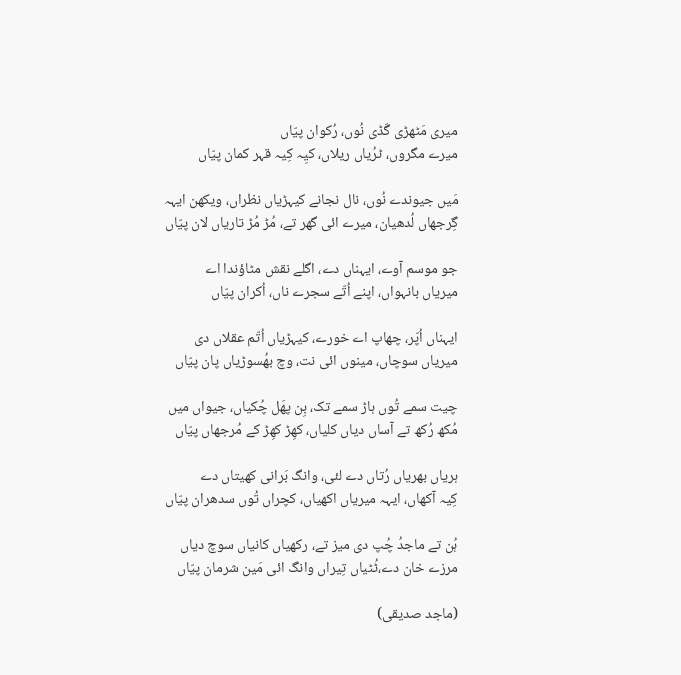میری مَٹھڑی گّڈی نُوں، رُکوان پیّاں
میرے مگروں، ٹرُیاں ریلاں، کیِہ کِیہ قہر کمان پیّاں

مَیں جیوندے نُوں، نال نجانے کیہڑیاں نظراں، ویکھن ایہہ
گِرجھاں لُدھیان، میرے ائی گھر تے، مُڑ مُڑ تاریاں لان پیّاں

جو موسم آوے، ایہناں دے، اگلے نقش مٹاؤندا اے
میریاں بانہواں، اپنے اُتّے سجرے ناں، اُکران پیّاں

ایہناں اُپّر، چھاپ اے خورے، کیہڑیاں اُتّم عقلاں دی
میریاں سوچاں، مینوں ائی نت، وچ بھُسوڑیاں پان پیّاں

چیت سمے تُوں ہاڑ سمے تک، بِن پھَل چُکیاں، جیواں میں
مُکھ رُکھ تے آساں دیاں کلیاں، کھِڑ کھِڑ کے مُرجھاں پیّاں

ہریاں بھریاں رُتاں دے لئی، وانگ بَرانی کھیتاں دے
کِیہ آکھاں، ایہہ میریاں اکھیاں، کچراں تُوں سدھران پیّاں

ہُن تے ماجدُ چُپ دی میز تے، رکھیاں کانیاں سوچ دیاں
مرزے خان دے،ٹُٹیاں تِیراں وانگ ائی مَین شرمان پیّاں

(ماجد صدیقی)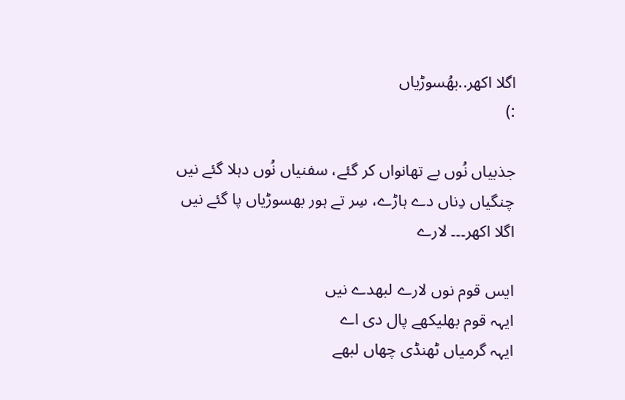اگلا اکھر..بھُسوڑیاں
:)

جذبیاں نُوں بے تھانواں کر گئے، سفنیاں نُوں دہلا گئے نیں
چنگیاں دِناں دے ہاڑے، سِر تے ہور بھسوڑیاں پا گئے نیں
اگلا اکھر۔۔۔ لارے

ایس قوم نوں لارے لبھدے نیں
ایہہ قوم بھلیکھے پال دی اے
ایہہ گرمیاں ٹھنڈی چھاں لبھے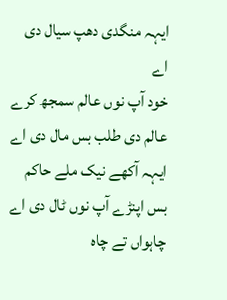ایہہ منگدی دھپ سیال دی اے
خود آپ نوں عالم سمجھ کرے
عالم دی طلب بس مال دی اے
ایہہ آکھے نیک ملے حاکم
بس اپنڑے آپ نوں ٹال دی اے
چاہواں تے چاہ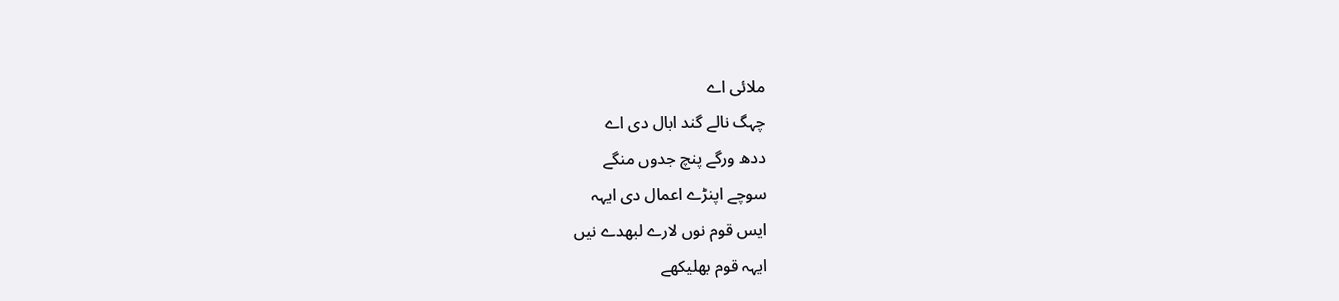ملائی اے
چہگ نالے گند ابال دی اے
ددھ ورگے پنچ جدوں منگے
سوچے اپنڑے اعمال دی ایہہ
ایس قوم نوں لارے لبھدے نیں
ایہہ قوم بھلیکھے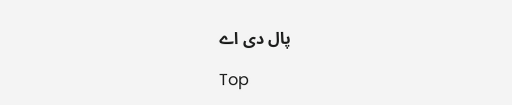پال دی اے

Top